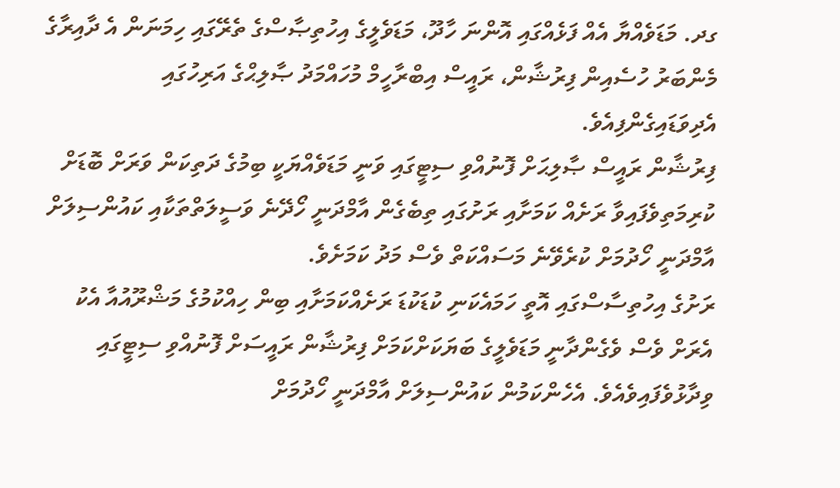ގދ. މަޑަވެއްޔާ އެއް ފަޅެއްގައި އޮންނަ ހާދޫ، މަޑަވެލީގެ އިހުތިޞާސްގެ ތެރޭގައި ހިމަނަން އެ ދާއިރާގެ މެންބަރު ހުސެއިން ފިރުޝާން، ރައީސް އިބްރާހީމް މުހައްމަދު ޞާލިޙްގެ އަރިހުގައި އެދިވަޑައިގެންފިއެވެ.
ފިރުޝާން ރައީސް ޞާލިޙަށް ފޮނުއްވި ސިޓީގައި ވަނީ މަޑަވެއްޔަކީ ބިމުގެ ދަތިކަން ވަރަށް ބޮޑަށް ކުރިމަތިވެފައިވާ ރަށެއް ކަމަށާއި ރަށުގައި ތިބެގެން އާމްދަނީ ހޯދޭނެ ވަސީލަތްތަކާއި ކައުންސިލަށް އާމްދަނީ ހޯދުމަށް ކުރެވޭނެ މަސައްކަތް ވެސް މަދު ކަމަށެވެ.
ރަށުގެ އިހުތިސާސްގައި އޮތީ ހަމައެކަނި ކުޑަކުޑަ ރަށެއްކަމަށާއި ބިން ހިއްކުމުގެ މަޝްރޫއުއާ އެކު އެރަށް ވެސް ވެގެންދާނީ މަޑަވެލީގެ ބަޔަކަށްކަމަށް ފިރުޝާން ރައީސަށް ފޮނުއްވި ސިޓީގައި ވިދާޅުވެފައިވެއެވެ. އެހެންކަމުން ކައުންސިލަށް އާމްދަނީ ހޯދުމަށް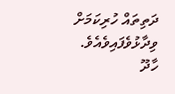ދަތިތައް ހުރިކަމަށް ވިދާޅުވެފައިވެއެވެ.
ހާދޫ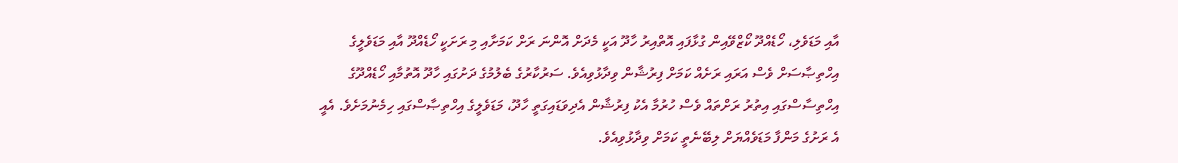އާއި މަޑަވެލި، ހޯޑެއްދޫ ކޯޒްވޭއިން ގުޅާފައި އޮތްއިރު ހާދޫ އަކީ މެދަށް އޮންނަ ރަށް ކަމަށާއި މި ރަށަކީ ހޯޑެއްދޫ އާއި މަޑަވެލީގެ އިހްތިޞާސަށް ވެސް އަރައި ރަށެއް ކަމަށް ފިރުޝާން ވިދާޅުވިއެވެ. ސަރުކާރުގެ ބެލުމުގެ ދަށުގައި ހާދޫ އޮތުމާއި ހޯޑެއްދޫގެ އިހްތިސާސްގައި އިތުރު ރަށްތައް ވެސް ހުރުމާ އެކު ފިރުޝާން އެދިވަޑައިގަތީ ހާދޫ، މަޑަވެލީގެ އިހްތިޞާސްގައި ހިމެނުމަށެވެ. އެއީ އެ ރަށުގެ މަންފާ މަޑަވެއްޔަށް ލިބޭނެތީ ކަމަށް ވިދާޅުވިއެވެ.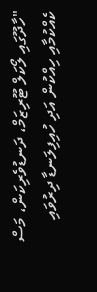"ހާދޫގައި ލޯކަލް ޓޫރިޒަމް، ދަނޑުވެރިކަން، މަސް ކެއްކުމާއި ހިއްކުން އަދި ހުއިފިލަނޑާ ދިރުވައި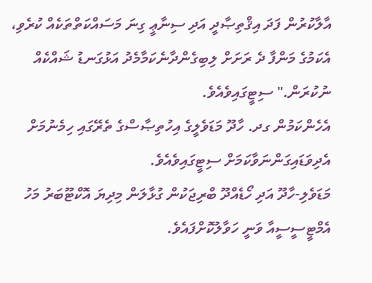އާލާކުރުން ފަދަ އިޤްތިޞާދީ އަދި ސިނާޢީ ގިނަ މަސައްކަތްތަކެއް ކުރެވި، އެކަމުގެ މަންފާ ދެ ރަށަށް ލިބިގެންދާނެކަމާމެދު އަޅުގަނޑު ޝައްކެއް ނުކުރަން." ސިޓީގައިވެއެވެ.
އެހެންކަމުން ގދ. ހާދޫ މަޑަވެލީގެ އިހުތިޞާސްގެ ތެރޭގައި ހިމެނުމަށް އެދިވަޑައިގަންނަވާކަމަށް ސިޓީގައިވެއެވެ.
މަޑަވެލި-ހާދޫ އަދި ހޯޑެއްދޫ ބްރިޖަކުން ގުޅާލަން މިދިޔަ އޮކްޓޫބަރު މަހު އެމްޓީސީސީއާ ވަނީ ހަވާލުކޮށްފައެވެ.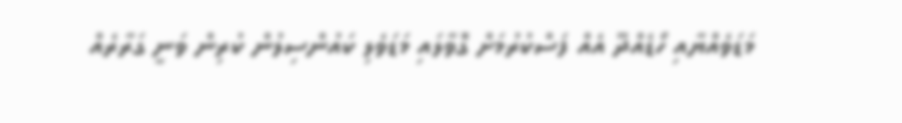މަޑަވެއްޔާއި ހޯޑެއްދޫ އެއް ފަސްކުރުމަށް ގޮވާލައި މަޑަވެލި ކައުންސިލުން ކުރިން ވަނީ ގަރާރެއް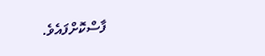ފާސްކޮށްފައެވެ.